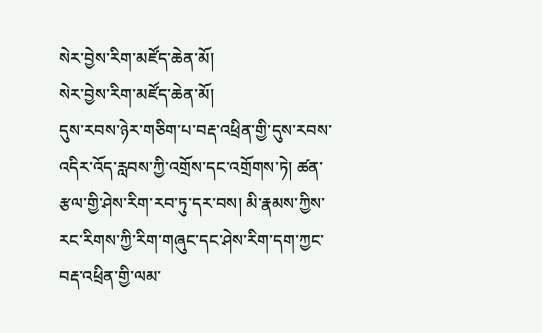སེར་བྱེས་རིག་མཛོད་ཆེན་མོ།
སེར་བྱེས་རིག་མཛོད་ཆེན་མོ།
དུས་རབས་ཉེར་གཅིག་པ་བརྡ་འཕྲིན་གྱི་དུས་རབས་འདིར་འོད་རླབས་ཀྱི་འགྲོས་དང་འགྲོགས་ཏེ། ཚན་རྩལ་གྱི་ཤེས་རིག་རབ་ཏུ་དར་བས། མི་རྣམས་ཀྱིས་རང་རིགས་ཀྱི་རིག་གཞུང་དང་ཤེས་རིག་དག་ཀྱང་བརྡ་འཕྲིན་གྱི་ལམ་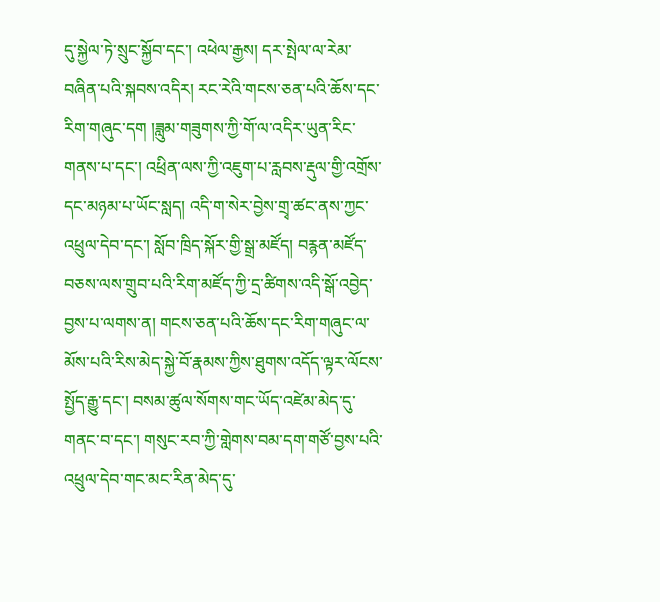དུ་སྐྱེལ་ཏེ་སྲུང་སྐྱོབ་དང་། འཕེལ་རྒྱས། དར་སྤེལ་ལ་རེམ་བཞིན་པའི་སྐབས་འདིར། རང་རེའི་གངས་ཅན་པའི་ཆོས་དང་རིག་གཞུང་དག །ཟླུམ་གཟུགས་ཀྱི་གོ་ལ་འདིར་ཡུན་རིང་གནས་པ་དང་། འཕྲིན་ལས་ཀྱི་འཇུག་པ་རླབས་རྡུལ་གྱི་འགྲོས་དང་མཉམ་པ་ཡོང་སླད། འདི་ག་སེར་བྱེས་གྲྭ་ཚང་ནས་ཀྱང་འཕྲུལ་དེབ་དང་། སློབ་ཁྲིད་སྐོར་གྱི་སྒྲ་མཛོད། བརྙན་མཛོད་བཅས་ལས་གྲུབ་པའི་རིག་མཛོད་ཀྱི་དྲ་ཚིགས་འདི་སྒོ་འབྱེད་བྱས་པ་ལགས་ན། གངས་ཅན་པའི་ཆོས་དང་རིག་གཞུང་ལ་མོས་པའི་རིས་མེད་སྐྱེ་བོ་རྣམས་ཀྱིས་ཐུགས་འདོད་ལྟར་ལོངས་སྤྱོད་རྒྱུ་དང་། བསམ་ཚུལ་སོགས་གང་ཡོད་འཛེམ་མེད་དུ་གནང་བ་དང་། གསུང་རབ་ཀྱི་གླེགས་བམ་དག་གཙོ་བྱས་པའི་འཕྲུལ་དེབ་གང་མང་རིན་མེད་དུ་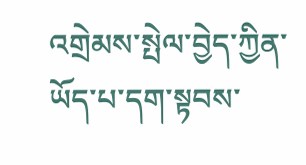འགྲེམས་སྤེལ་བྱེད་ཀྱིན་ཡོད་པ་དག་སྟབས་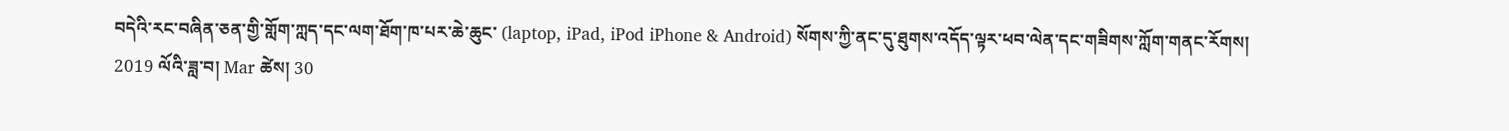བདེའི་རང་བཞིན་ཅན་གྱི་གློག་ཀླད་དང་ལག་ཐོག་ཁ་པར་ཆེ་ཆུང་ (laptop, iPad, iPod iPhone & Android) སོགས་ཀྱི་ནང་དུ་ཐུགས་འདོད་ལྟར་ཕབ་ལེན་དང་གཟིགས་ཀློག་གནང་རོགས།
2019 ལོའི་ཟླ་བ། Mar ཚེས། 30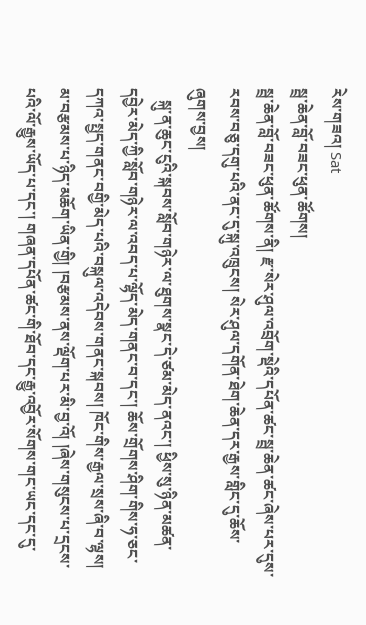རེས་གཟའ། Sat
སྦྲ་ཆེན་བློ་བཟང་ཕུན་ཚོགས།
སྦྲ་ཆེན་བློ་བཟང་ཕུན་ཚོགས་ནི། རྫ་སེར་ཤུལ་འབྲོག་སྡེའི་དཔོན་ཚང་སྦྲ་ཆེན་ཚང་ཞེས་པར་དུས་རབས་བཅུ་དགུ་པའི་ནང་དུ་སྐུ་འཁྲུངས། སེར་ཤུལ་དགོན་ཐེག་ཆེན་དར་རྒྱས་གླིང་དུ་ཆོས་ཞུགས་བྱས།
   སྐུ་ན་ཆུང་ངུའི་སྐབས་སློབ་གཉེར་ལ་ཐུགས་སྣང་དེ་ཙམ་མེད་ནའང་། ཕྱིས་སུ་ཉིན་མཚན་དབྱེར་མེད་ཀྱི་སློབ་གཉེར་ལ་འབད་པ་ལྷོད་མེད་གནང་བ་དང་། ཆོས་གྲོགས་ཤིག་གིས་ཧ་ཅང་དཀའ་སྤྱད་གནང་བགྱི་མེད་པའི་བསྐུལ་འདེབས་གནང་སྐབས། ཁོང་གིས་རྒྱལ་སྲས་ཞི་བ་ལྷས། མ་བརྩམས་པ་ཉིད་མཆོག་ཡིན་གྱི། །བརྩམས་ནས་ལྡོག་པར་མི་བྱ་འོ། །ཞེས་གསུངས་པ་དྲངས་པའི་ལོ་རྒྱུས་ཡོད་པ་དང་། གཞན་དཔོན་ཚང་གི་ཐོབ་དང་རྒྱུ་འབྱོར་སོགས་གང་ཡང་དང་དུ་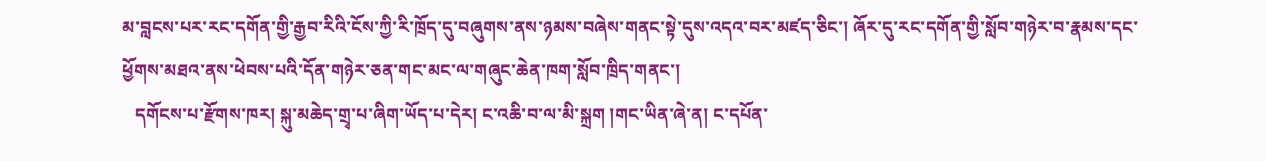མ་བླངས་པར་རང་དགོན་གྱི་རྒྱབ་རིའི་ངོས་ཀྱི་རི་ཁྲོད་དུ་བཞུགས་ནས་ཉམས་བཞེས་གནང་སྟེ་དུས་འདའ་བར་མཛད་ཅིང་། ཞོར་དུ་རང་དགོན་གྱི་སློབ་གཉེར་བ་རྣམས་དང་ཕྱོགས་མཐའ་ནས་ཕེབས་པའི་དོན་གཉེར་ཅན་གང་མང་ལ་གཞུང་ཆེན་ཁག་སློབ་ཁྲིད་གནང་།
   དགོངས་པ་རྫོགས་ཁར། སྐུ་མཆེད་གྲྭ་པ་ཞིག་ཡོད་པ་དེར། ང་འཆི་བ་ལ་མི་སྐྲག །གང་ཡིན་ཞེ་ན། ང་དཔོན་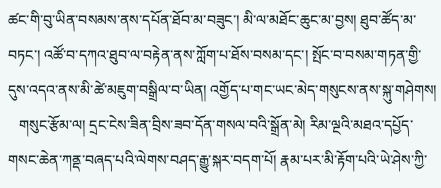ཚང་གི་བུ་ཡིན་བསམས་ནས་དཔོན་ཐོབ་མ་བཟུང་། མི་ལ་མཐོང་ཆུང་མ་བྱས། ཐུབ་ཚོད་མ་བཏང་། འཚོ་བ་དཀའ་ཐུབ་ལ་བརྟེན་ནས་ཀློག་པ་ཐོས་བསམ་དང་། སྤོང་བ་བསམ་གཏན་གྱི་དུས་འདའ་ནས་མི་ཚེ་མཇུག་བསྒྲིལ་བ་ཡིན། འགྱོད་པ་གང་ཡང་མེད་གསུངས་ནས་སྐུ་གཤེགས།
   གསུང་རྩོམ་ལ། དྲང་ངེས་ཟིན་བྲིས་ཟབ་དོན་གསལ་བའི་སྒྲོན་མེ། རིམ་ལྔའི་མཐའ་དཔྱོད་གསང་ཆེན་ཀནྡ་བཞད་པའི་ལེགས་བཤད་རྒྱུ་སྐར་བདག་པོ། རྣམ་པར་མི་རྟོག་པའི་ཡེ་ཤེས་ཀྱི་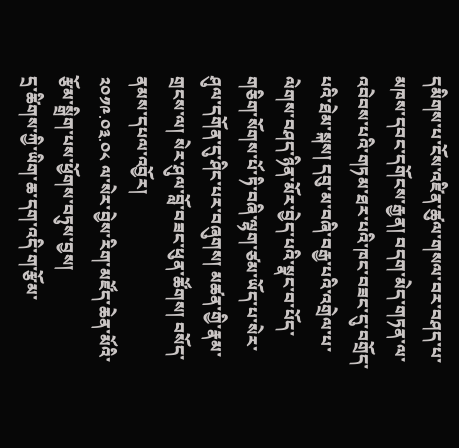དམིགས་པ་ངོས་འཛིན་ཚུལ་གསལ་བར་བཤད་པ་མཁས་དབང་དགོངས་རྒྱན། བདག་མེད་གཏན་ལ་འབེབས་པའི་གཏམ་ཐར་པའི་ཁང་བཟང་དུ་བགྲོད་པའི་ཐེམ་སྐས། དབུ་མ་བཞི་བརྒྱ་པའི་འགྲེལ་པ་ལེགས་བཤད་ཉིན་མོར་བྱེད་པའི་སྣང་བ་པོད་གཅིག་སོགས་པོ་ཏི་བཞི་ལྷག་ཙམ་ཡོད་པ་སེར་ཤུལ་དགོན་དུ་ཤིང་པར་བཞུགས། མཚན་གྱི་རྣམ་གྲངས་ལ། སེར་ཤུལ་བློ་བཟང་ཕུན་ཚོགས། བསོད་ནམས་དཔལ་འབྱོར།
༢༠༡༩.༠༣.༠༨ ལ་སེར་བྱེས་རིག་མཛོད་ཆེན་མོའི་རྩོམ་སྒྲིག་པས་ཕྱོགས་བཏུས་བྱས།
དྲ་ཚིགས་ཀྱི་ཡིག་ཆ་དག་འདི་ག་རྩོམ་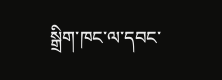སྒྲིག་ཁང་ལ་དབང་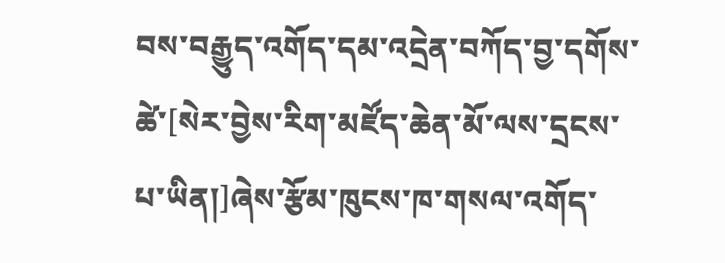བས་བརྒྱུད་འགོད་དམ་འདྲེན་བཀོད་བྱ་དགོས་ཚེ་[སེར་བྱེས་རིག་མཛོད་ཆེན་མོ་ལས་དྲངས་པ་ཡིན།]ཞེས་རྩོམ་ཁུངས་ཁ་གསལ་འགོད་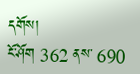དགོས།
ངོ་ཤོག 362 ནས་ 690